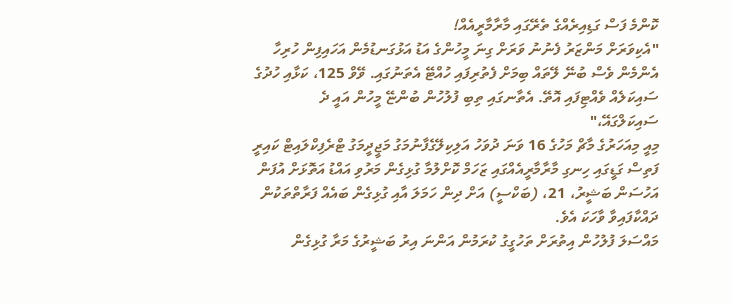ކޮންމެ ފަސް ގަޑިއިރެއްގެ ތެރޭގައި މާރާމާރީއެއް!
"އެކިވަރަށް މަންޒަރު ފެނުނު ވަރަށް ގިނަ މީހުންގެ އަޑު އަޅުގަނޑުމެން އަހައިފިން ހުރިހާ އެންމެން ވެސް ބުނޭ ލޭތައް ބިމަށް ފެތުރިފައި ހުއްޓޭ އެތަނުގައި. ވޭވް 125، ކަޅާއި ހުދުގެ ސައިކަލެއް ވެއްޓިފައި އޮތޭ. އެތާނގައި ތިބި ފުލުހުން ބުންޏޭ މީހުން އައީ ދެ ސައިކަލްގައޭ،"
މިއީ މިއަހަރުގެ މާޗް މަހުގެ 16 ވަނަ ދުވަހު އަލިކިލޭގެފާނުމަގު މަޖީދީމަގު ޓްރެފިކްލައިޓް ކައިރީ ފަތިސް ގަޑީގައި ހިނގި މާރާމާރީއެއްގައި ޒަހަމް ކޮށްލުމާ ގުޅިގެން މަރުވި އައްޑު އަތޮޅަށް އުފަން އަހުސަން ބަޝީރު، 21، (ބަކްސީ) އަށް ދިން ހަމަލަ އާއި ގުޅިގެން ބައެއް ފަރާތްތަކުން ދައްކާފައިވާ ވާހަކަ އެވެ.
މައްސަލަ ފުލުހުން އިތުރަށް ތަހުގީގު ކުރަމުން އަންނަ އިރު ބަޝީރުގެ މަރާ ގުޅިގެން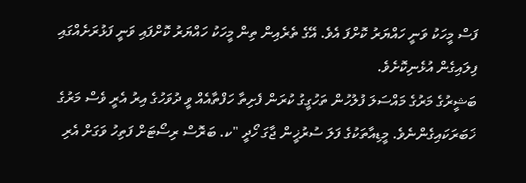ފަސް މީހަކު ވަނީ ހައްޔަރު ކޮށްފަ އެވެ. އޭގެ ތެރެއިން ތިން މީހަކު ހައްޔަރު ކޮށްފައި ވަނީ ފަޅުރަށެއްގައި ފިލައިގެން އުޅެނިކޮށެވެ.
ބަޝީރުގެ މަރުގެ މައްސަލަ ފުލުހުން ތަހުގީގު ކުރަން ފެށިތާ ހަފްތާއެއް ވީ ދުވަހުގެ އިރު އެރީ ވެސް މަރުގެ ޚަބަރަކައިގެންނެވެ. މީޑިއާތަކުގެ ފަލަ ސުރުޚީން ޖާގަ ހޯދީ "ކ. ބަރޮސް ރިސޯޓަށް ފަތިހު ވަގަށް އެރި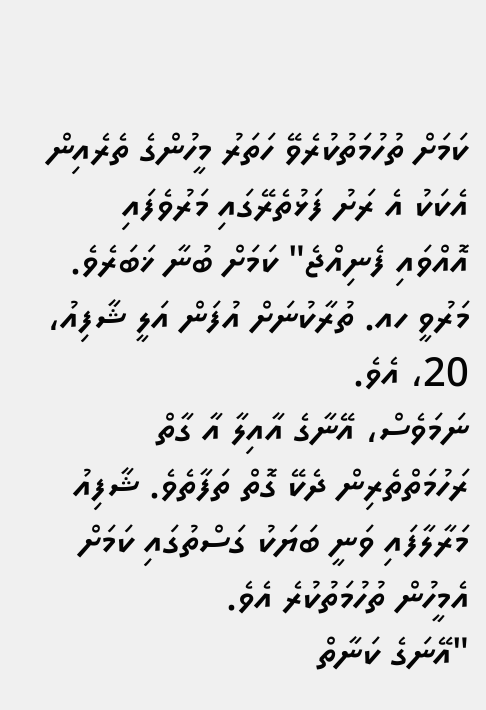ކަމަށް ތުހުމަތުކުރެވޭ ހަތަރު މީހުންގެ ތެރެއިން އެކަކު އެ ރަށު ފަޅުތެރޭގައި މަރުވެފައި އޮއްވައި ފެނިއްޖެ" ކަމަށް ބުނާ ޚަބަރެވެ. މަރުވީ ހއ. ތުރާކުނަށް އުފަން އަލީ ޝާފިއު، 20، އެވެ.
ނަމަވެސް، އޭނާގެ އާއިލާ އާ ގާތް ރަހުމަތްތެރިން ދެކޭ ގޮތް ތަފާތެވެ. ޝާފިއު މަރާލާފައި ވަނީ ބަޔަކު ގަސްތުގައި ކަމަށް އެމީހުން ތުހުމަތުކުރެ އެވެ.
"އޭނަގެ ކަނާތް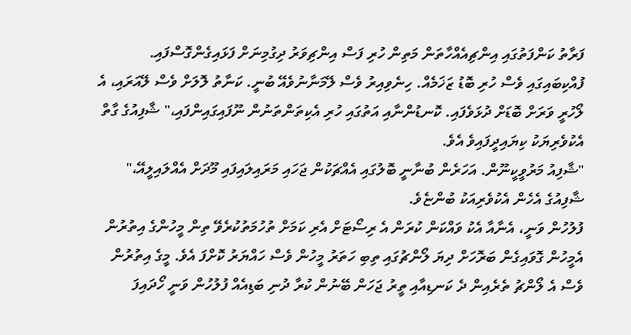ފަރާތު ކަންފަތުގައި އިންޗިއެއްހާތަން މަތިން ހުރި ފަސް އިންޗިވަރު ދިގުމިނަށް ފަޅައިގެންގޮސްފައި. ފުއްކިބައިގައި ވެސް ހުރި ބޮޑު ޒަޚަމެއް. ހިނެވިއިރު ވެސް ލޭމަނާނުވެއޭ ބުނީ. ކަނާތު ލޮލަށް ވެސް ލޭއަރައި، އެ ލޯހުރީ ވަރަށް ބޮޑަށް ދުޅަވެފައި. ކޮނޑުންނާއި އަތުގައި ހުރި އެކިތަންތަނުން ނޫފައިގައިންފައި،" ޝާފިއުގެ ގާތް އެކުވެރިޔަކު ކިޔައިދީފައިވެ އެވެ.
"ޝާފިއު މަރުވީކީނޫން. އަހަރެން ބުނާނީ ބޮލުގައި އެއްޗަކުން ޖަހައި މަރައިލައިފައި މޫދަށް އެއްލައިލީއޭ،" ޝާފިއުގެ އެހެން އެކުވެރިއަކު ބުންޏެވެ.
ފުލުހުން ވަނީ، އެނާއާ އެކު ވައްކަން ކުރަން އެ ރިސޯޓަށް އެރި ކަމަށް ތުހުމަތުކުރެވޭ ތިން މީހުންގެ އިތުރުން އެމީހުން ގޮވައިގެން ބަރޮހަށް ދިޔަ ލޯންޗުގައި ތިބި ހަތަރު މީހުން ވެސް ހައްޔަރު ކޮށްފަ އެވެ. މީގެ އިތުރުން ވެސް އެ ލޯންޗު ތެރެއިން ދެ ކަނޑިއާއި ތީރު ޖަހަން ބޭނުން ކުރާ ދުނި ބަޑިއެއް ފުލުހުން ވަނީ ހޯދައިފަ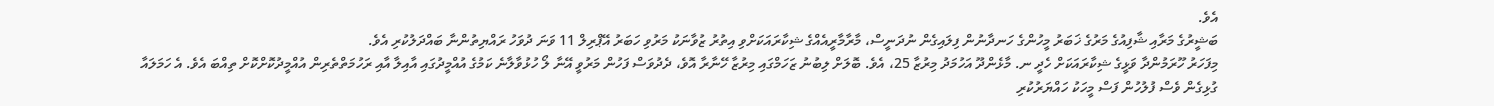އެވެ.
ބަޝީރުގެ މަރާއި ޝާފިއުގެ މަރުގެ ޚަބަރު މީހުންގެ ހަނދާނުން ފިލައިގެން ނުދަނީސް، މާރާމާރީއެއްގެ ޝިކާރައަކަށްވި އިތުރު ޒުވާނަކު މަރުވި ހަބަރު އޭޕްރިލް 11 ވަނަ ދުވަހު ރައްޔިތުންނާ ބައްދަލުކުރި އެވެ.
މިފަހަރު ހޫރަމުންދާ ވަޅީގެ ޝިކާރައަކަށް ހެދީ ނ. މާޅެންދޫ އަހުމަދު މިރުޒާ 25، އެވެ. ބޮލަށް ލިބުނު ޒަހަމްގައި މިރުޒާ ހޭނާރާ އޮވެ، ދެދުވަސް ފަހުން މަރުވީ އޭނާ ލޯ ހުޅުވާލާނެ ކަމުގެ އުއްމީދުގައި އާއިލާ އާއި ރަހުމަތްތެރިން އުއްމީދުކޮށްކޮށް ތިއްބަ އެވެ. އެ ހަމަލައާ ގުޅިގެން ވެސް ފުލުހުން ފަސް މީހަކު ހައްޔަރުކުރި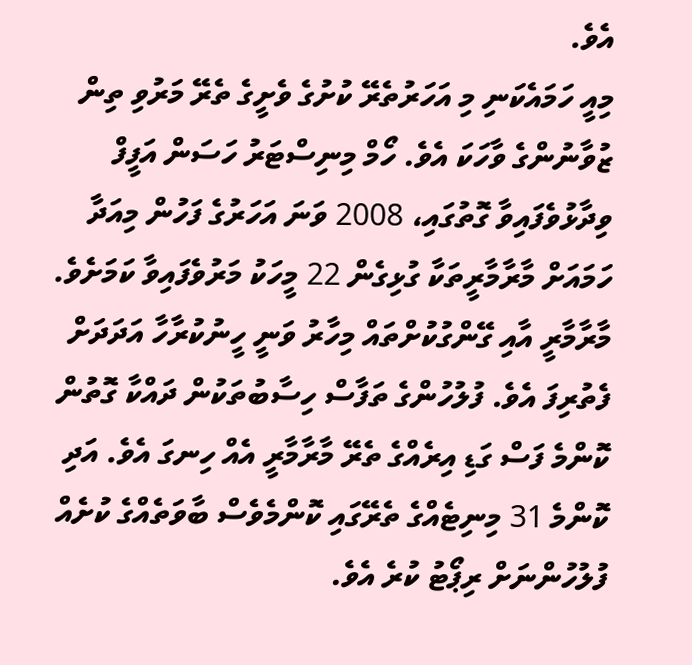އެވެ.
މިއީ ހަމައެކަނި މި އަހަރުތެރޭ ކުށުގެ ވެށީގެ ތެރޭ މަރުވި ތިން ޒުވާނުންގެ ވާހަކަ އެވެ. ހޯމް މިނިސްޓަރު ހަސަން އަފީފް ވިދާޅުވެފައިވާ ގޮތުގައި، 2008 ވަނަ އަހަރުގެ ފަހުން މިއަދާ ހަމައަށް މާރާމާރީތަކާ ގުޅިގެން 22 މީހަކު މަރުވެފައިވާ ކަމަށެވެ.
މާރާމާރީ އާއި ގޭންގުކުށްތައް މިހާރު ވަނީ ހީނުކުރާހާ އަދަދަށް ފެތުރިފަ އެވެ. ފުލުހުންގެ ތަފާސް ހިސާބުތަކުން ދައްކާ ގޮތުން ކޮންމެ ފަސް ގަޑި އިރެއްގެ ތެރޭ މާރާމާރީ އެއް ހިނގަ އެވެ. އަދި ކޮންމެ 31 މިނިޓެއްގެ ތެރޭގައި ކޮންމެވެސް ބާވަތެއްގެ ކުށެއް ފުލުހުންނަށް ރިޕޯޓު ކުރެ އެވެ.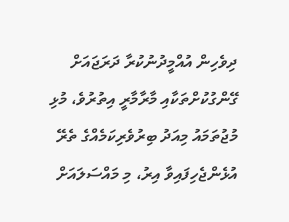ދިވެހިން އުއްމީދުނުކުރާ ދަރަޖައަށް ގޭންގުކުށްތަކާއި މާރާމާރީ އިތުރުވެ، މުޅި މުޖުތަމައު މިއަދު ބިރުވެރިކަމެއްގެ ތެރޭ އުޅެންޖެހިފައިވާ އިރު، މި މައްސަލައަށް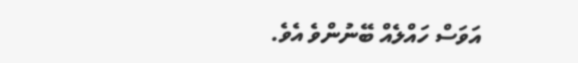އަވަސް ހައްލެއް ބޭނުންވެ އެވެ.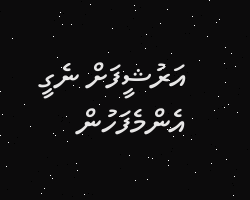އަރުޝީފަށް ނެގީ
އެންމެފަހުން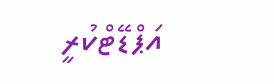އަޕްޑޭޓްކުރީ